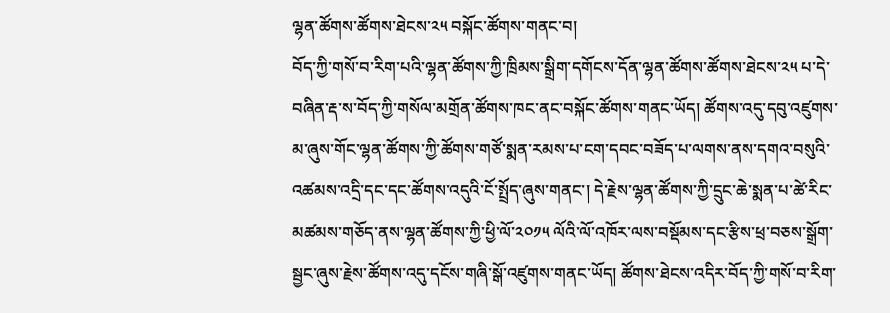ལྷན་ཚོགས་ཚོགས་ཐེངས་༢༥ བསྐོང་ཚོགས་གནང་བ།
བོད་ཀྱི་གསོ་བ་རིག་པའི་ལྷན་ཚོགས་ཀྱི་ཁྲིམས་སྒྲིག་དགོངས་དོན་ལྷན་ཚོགས་ཚོགས་ཐེངས་༢༥ པ་དེ་བཞིན་རྡ་ས་བོད་ཀྱི་གསོལ་མགྲོན་ཚོགས་ཁང་ནང་བསྐོང་ཚོགས་གནང་ཡོད། ཚོགས་འདུ་དབུ་འཛུགས་མ་ཞུས་གོང་ལྷན་ཚོགས་ཀྱི་ཚོགས་གཙོ་སྨན་རམས་པ་ངག་དབང་བཟོད་པ་ལགས་ནས་དགའ་བསུའི་འཚམས་འདྲི་དང་དང་ཚོགས་འདུའི་ངོ་སྤྲོད་ཞུས་གནང་། དེ་རྗེས་ལྷན་ཚོགས་ཀྱི་དྲུང་ཆེ་སྨན་པ་ཚེ་རིང་མཚམས་གཅོད་ནས་ལྷན་ཚོགས་ཀྱི་ཕྱི་ལོ་༢༠༡༥ ལོའི་ལོ་འཁོར་ལས་བསྡོམས་དང་རྩིས་ཕྲ་བཅས་སྒྲོག་སྦྱང་ཞུས་རྗེས་ཚོགས་འདུ་དངོས་གཞི་སྒོ་འཛུགས་གནང་ཡོད། ཚོགས་ཐེངས་འདིར་བོད་ཀྱི་གསོ་བ་རིག་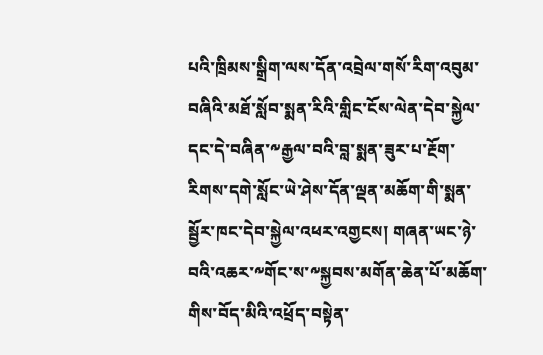པའི་ཁྲིམས་སྒྲིག་ལས་དོན་འབྲེལ་གསོ་རིག་འབུམ་བཞིའི་མཐོ་སློབ་སྨན་རིའི་གླིང་ངོས་ལེན་དེབ་སྐྱེལ་དང་དེ་བཞིན་༸རྒྱལ་བའི་བླ་སྨན་ཟུར་པ་རྔོག་རིགས་དགེ་སློང་ཡེ་ཤེས་དོན་ལྡན་མཆོག་གི་སྨན་སྦྱོར་ཁང་དེབ་སྐྱེལ་འཕར་འགྱངས། གཞན་ཡང་ཉེ་བའི་འཆར་༸གོང་ས་༸སྐྱབས་མགོན་ཆེན་པོ་མཆོག་གིས་བོད་མིའི་འཕྲོད་བསྟེན་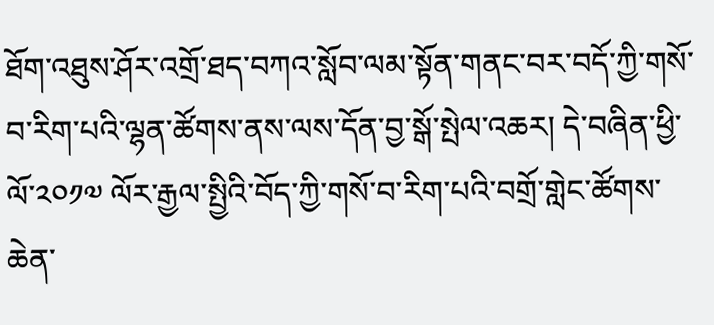ཐོག་འཐུས་ཤོར་འགྲོ་ཐད་བཀའ་སློབ་ལམ་སྟོན་གནང་བར་བདོ་ཀྱི་གསོ་བ་རིག་པའི་ལྷན་ཚོགས་ནས་ལས་དོན་བྱ་སྒོ་སྤེལ་འཆར། དེ་བཞིན་ཕྱི་ལོ་༢༠༡༧ ལོར་རྒྱལ་སྤྱིའི་བོད་ཀྱི་གསོ་བ་རིག་པའི་བགྲོ་གླེང་ཚོགས་ཆེན་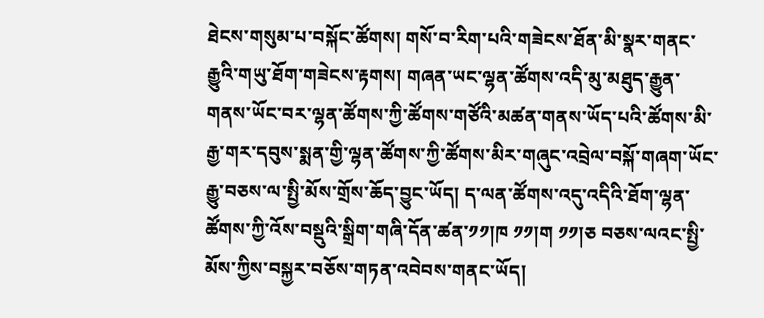ཐེངས་གསུམ་པ་བསྐོང་ཚོགས། གསོ་བ་རིག་པའི་གཟེངས་ཐོན་མི་སྣར་གནང་རྒྱུའི་གཡུ་ཐོག་གཟེངས་རྟགས། གཞན་ཡང་ལྷན་ཚོགས་འདི་མུ་མཐུད་རྒྱུན་གནས་ཡོང་བར་ལྷན་ཚོགས་ཀྱི་ཚོགས་གཙོའི་མཚན་གནས་ཡོད་པའི་ཚོགས་མི་རྒྱ་གར་དབུས་སྨན་གྱི་ལྷན་ཚོགས་ཀྱི་ཚོགས་མིར་གཞུང་འབྲེལ་བསྐོ་གཞག་ཡོང་རྒྱུ་བཅས་ལ་སྤྱི་མོས་གྲོས་ཆོད་བྱུང་ཡོད། ད་ལན་ཚོགས་འདུ་འདིའི་ཐོག་ལྷན་ཚོགས་ཀྱི་འོས་བསྡུའི་སྒྲིག་གཞི་དོན་ཚན་༡༡།ཁ ༡༡།ག ༡༡།ཅ བཅས་ལའང་སྤྱི་མོས་ཀྱིས་བསྐྱར་བཅོས་གཏན་འབེབས་གནང་ཡོད།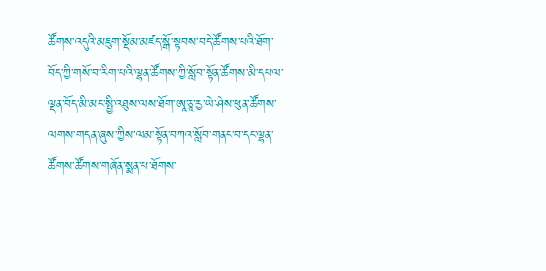ཚོགས་འདུའི་མཇུག་སྡོམ་མཛད་སྒོ་སྟབས་བདེ་ཚོགས་པའི་ཐོག་བོད་ཀྱི་གསོ་བ་རིག་པའི་ལྷན་ཚོགས་ཀྱི་སློབ་སྟོན་ཚོགས་མི་དཔལ་ལྡན་བོད་མི་མང་སྤྱི་འཐུས་ལས་ཐོག་ཨཱ་ཅཱ་རྱ་ཡེ་ཤེས་ཕུན་ཚོགས་ལགས་གདན་ཞུས་ཀྱིས་ལམ་སྟོན་བཀའ་སློབ་གནང་བ་དང་ལྷན་ཚོགས་ཚོགས་གཞོན་སྨན་པ་ཐོགས་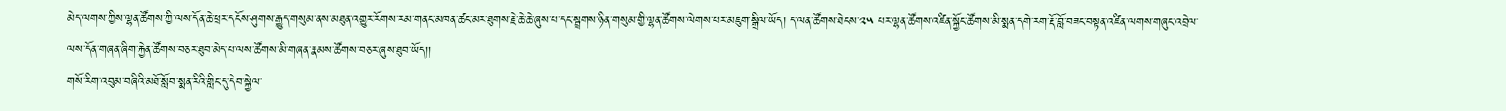མེད་ལགས་ཀྱིས་ལྷན་ཚོགས་ཀྱི་ལས་དོན་ཆེ་ཕྲར་དངོས་ཤུགས་རྒྱུད་གསུམ་ནས་མཐུན་འགྱུར་རོགས་རམ་གནང་མཁན་ཚང་མར་ཐུགས་རྗེ་ཆེ་ཆེ་ཞུས་པ་དང་སྦྲགས་ཉིན་གསུམ་གྱི་ལྷན་ཚོགས་ལེགས་པར་མཇུག་སྒྲིལ་ཡོད། ད་ལན་ཚོགས་ཐེངས་༢༥ པར་ལྷན་ཚོགས་འཛིན་སྐྱོང་ཚོགས་མི་སྨན་དགེ་རག་རྡོ་བློ་བཟང་བསྟན་འཛིན་ལགས་གཞུང་འབྲེལ་ལས་དོན་གཞན་ཞིག་རྐྱེན་ཚོགས་བཅར་ཐུབ་མེད་པ་ལས་ཚོགས་མི་གཞན་རྣམས་ཚོགས་བཅར་ཞུས་ཐུབ་ཡོད།།
གསོ་རིག་འབུམ་བཞིའི་མཐོ་སློབ་སྨན་རིའི་གླིང་དུ་དེབ་སྐྱེལ་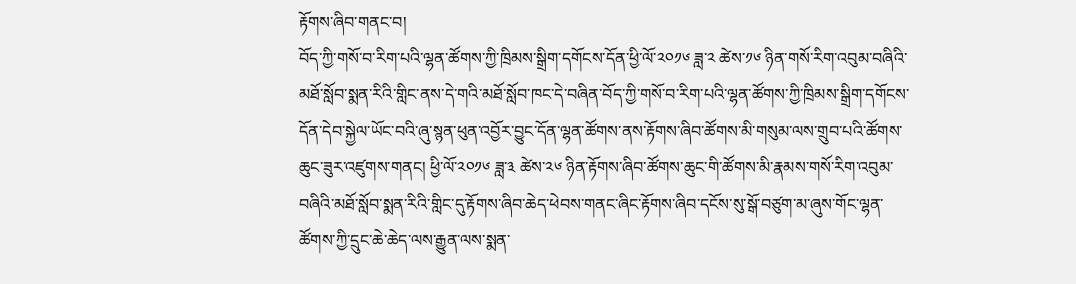རྟོགས་ཞིབ་གནང་བ།
བོད་ཀྱི་གསོ་བ་རིག་པའི་ལྷན་ཚོགས་ཀྱི་ཁྲིམས་སྒྲིག་དགོངས་དོན་ཕྱི་ལོ་༢༠༡༦ ཟླ་༢ ཚེས་༡༦ ཉིན་གསོ་རིག་འབུམ་བཞིའི་མཐོ་སློབ་སྨན་རིའི་གླིང་ནས་དེ་གའི་མཐོ་སློབ་ཁང་དེ་བཞིན་བོད་ཀྱི་གསོ་བ་རིག་པའི་ལྷན་ཚོགས་ཀྱི་ཁྲིམས་སྒྲིག་དགོངས་དོན་དེབ་སྐྱེལ་ཡོང་བའི་ཞུ་སྙན་ཕུན་འབྱོར་བྱུང་དོན་ལྷན་ཚོགས་ནས་རྟོགས་ཞིབ་ཚོགས་མི་གསུམ་ལས་གྲུབ་པའི་ཚོགས་ཆུང་ཟུར་འཛུགས་གནང། ཕྱི་ལོ་༢༠༡༦ ཟླ་༣ ཚེས་༢༦ ཉིན་རྟོགས་ཞིབ་ཚོགས་ཆུང་གི་ཚོགས་མི་རྣམས་གསོ་རིག་འབུམ་བཞིའི་མཐོ་སློབ་སྨན་རིའི་གླིང་དུ་རྟོགས་ཞིབ་ཆེད་ཕེབས་གནང་ཞིང་རྟོགས་ཞིབ་དངོས་སུ་སྒོ་བཙུག་མ་ཞུས་གོང་ལྷན་ཚོགས་ཀྱི་དྲུང་ཆེ་ཆེད་ལས་རྒྱུན་ལས་སྨན་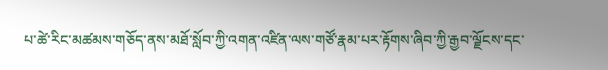པ་ཚེ་རིང་མཚམས་གཅོད་ནས་མཐོ་སློབ་ཀྱི་འགན་འཛིན་ལས་གཙོ་རྣམ་པར་རྟོགས་ཞིབ་ཀྱི་རྒྱབ་ལྗོངས་དང་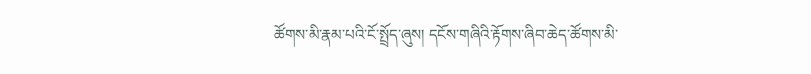ཚོགས་མི་རྣམ་པའི་ངོ་སྤྲོད་ཞུས། དངོས་གཞིའི་རྟོགས་ཞིབ་ཆེད་ཚོགས་མི་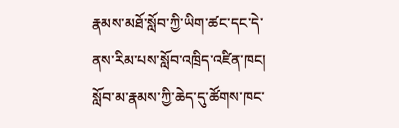རྣམས་མཐོ་སློབ་ཀྱི་ཡིག་ཚང་དང་དེ་ནས་རིམ་པས་སློབ་འཁྲིད་འཛིན་ཁང། སློབ་མ་རྣམས་ཀྱི་ཆེད་དུ་ཚོགས་ཁང་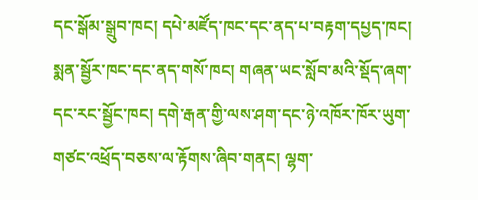དང་སྒོམ་སྒྲུབ་ཁང། དཔེ་མཛོད་ཁང་དང་ནད་པ་བརྟག་དཔྱད་ཁང། སྨན་སྦྱོར་ཁང་དང་ནད་གསོ་ཁང། གཞན་ཡང་སློབ་མའི་སྡོད་ཞག་དང་རང་སྦྱོང་ཁང། དགེ་རྒན་གྱི་ལས་ཤག་དང་ཉེ་འཁོར་ཁོར་ཡུག་གཙང་འཕྲོད་བཅས་ལ་རྟོགས་ཞིབ་གནང། ལྷག་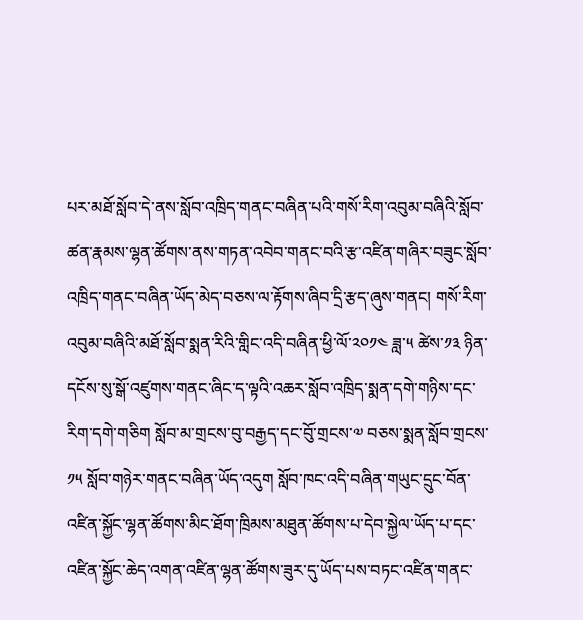པར་མཐོ་སློབ་དེ་ནས་སློབ་འཁྲིད་གནང་བཞིན་པའི་གསོ་རིག་འབུམ་བཞིའི་སློབ་ཚན་རྣམས་ལྷན་ཚོགས་ནས་གཏན་འབེབ་གནང་བའི་རྩ་འཛིན་གཞིར་བཟུང་སློབ་འཁྲིད་གནང་བཞིན་ཡོད་མེད་བཅས་ལ་རྟོགས་ཞིབ་དྲི་རྩད་ཞུས་གནང། གསོ་རིག་འབུམ་བཞིའི་མཐོ་སློབ་སྨན་རིའི་གླིང་འདི་བཞིན་ཕྱི་ལོ་༢༠༡༤ ཟླ་༥ ཚེས་༡༣ ཉིན་དངོས་སུ་སྒོ་འཛུགས་གནང་ཞིང་ད་ལྟའི་འཆར་སློབ་འཁྲིད་སྨན་དགེ་གཉིས་དང་རིག་དགེ་གཅིག སློབ་མ་གྲངས་བུ་བརྒྱད་དང་བོུ་གྲངས་༧ བཅས་སྨན་སློབ་གྲངས་༡༥ སློབ་གཉེར་གནང་བཞིན་ཡོད་འདུག སློབ་ཁང་འདི་བཞིན་གཡུང་དྲུང་བོན་འཛིན་སྐྱོང་ལྷན་ཚོགས་མིང་ཐོག་ཁྲིམས་མཐུན་ཚོགས་པ་དེབ་སྐྱེལ་ཡོད་པ་དང་འཛིན་སྐྱོང་ཆེད་འགན་འཛིན་ལྷན་ཚོགས་ཟུར་དུ་ཡོད་པས་བཏང་འཛིན་གནང་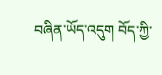བཞིན་ཡོད་འདུག བོད་ཀྱི་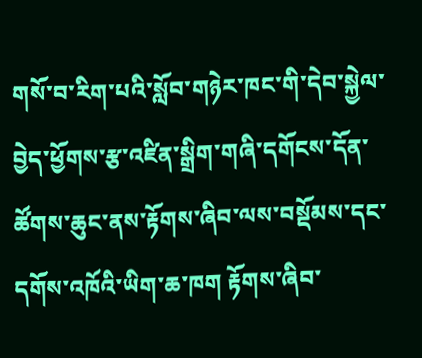གསོ་བ་རིག་པའི་སློབ་གཉེར་ཁང་གི་དེབ་སྐྱེལ་བྱེད་ཕྱོགས་རྩ་འཛིན་སྒྲིག་གཞི་དགོངས་དོན་ཚོགས་ཆུང་ནས་རྟོགས་ཞིབ་ལས་བསྡོམས་དང་དགོས་འཁོའི་ཡིག་ཆ་ཁག རྟོགས་ཞིབ་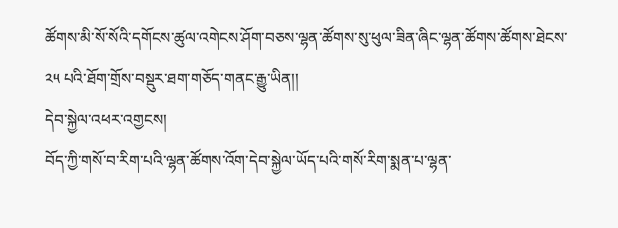ཚོགས་མི་སོ་སོའི་དགོངས་ཚུལ་འགེངས་ཤོག་བཅས་ལྷན་ཚོགས་སུ་ཕུལ་ཟིན་ཞིང་ལྷན་ཚོགས་ཚོགས་ཐེངས་༢༥ པའི་ཐོག་གྲོས་བསྡུར་ཐག་གཅོད་གནང་རྒྱུ་ཡིན།།
དེབ་སྐྱེལ་འཕར་འགྱངས།
བོད་ཀྱི་གསོ་བ་རིག་པའི་ལྷན་ཚོགས་འོག་དེབ་སྐྱེལ་ཡོད་པའི་གསོ་རིག་སྨན་པ་ལྷན་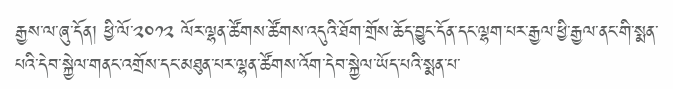རྒྱས་ལ་ཞུ་དོན། ཕྱི་ལོ་༢༠༡༢ ལོར་ལྷན་ཚོགས་ཚོགས་འདུའི་ཐོག་གྲོས་ཆོད་བྱུང་དོན་དང་ལྷག་པར་རྒྱལ་ཕྱི་རྒྱལ་ནང་གི་སྨན་པའི་དེབ་སྐྱེལ་གནང་འགྲོས་དང་མཐུན་པར་ལྷན་ཚོགས་འོག་དེབ་སྐྱེལ་ཡོད་པའི་སྨན་པ་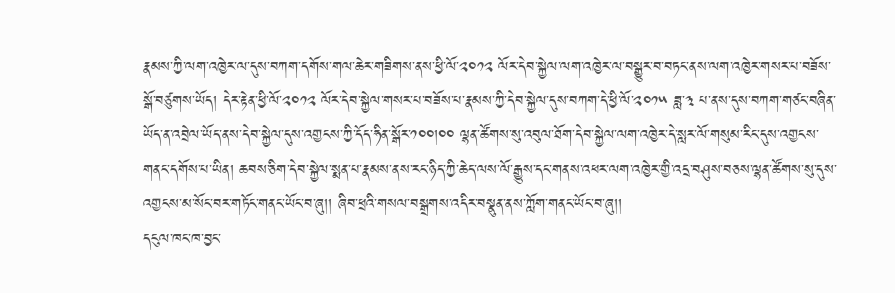རྣམས་ཀྱི་ལག་འཁྱེར་ལ་དུས་བཀག་དགོས་གལ་ཆེར་གཟིགས་ནས་ཕྱི་ལོ་༢༠༡༢ ལོར་དེབ་སྐྱེལ་ལག་འཁྱེར་ལ་བསྒྱུར་བ་བཏང་ནས་ལག་འཁྱེར་གསར་པ་བཟོས་སྒོ་བཙུགས་ཡོད། དེར་རྟེན་ཕྱི་ལོ་༢༠༡༢ ལོར་དེབ་སྐྱེལ་གསར་པ་བཟོས་པ་རྣམས་ཀྱི་དེབ་སྐྱེལ་དུས་བཀག་དེ་ཕྱི་ལོ་༢༠༡༥ ཟླ་༣ པ་ནས་དུས་བཀག་གཙང་བཞིན་ཡོད་ན་འབྲེལ་ཡོད་ནས་དེབ་སྐྱེལ་དུས་འགྱངས་ཀྱི་དོད་ཧིན་སྒོར་༡༠༠།༠༠ ལྷན་ཚོགས་སུ་འབུལ་ཐོག་དེབ་སྐྱེལ་ལག་འཁྱེར་དེ་སླར་ལོ་གསུམ་རིང་དུས་འགྱངས་གནང་དགོས་པ་ཡིན། ཆབས་ཅིག་དེབ་སྐྱེལ་སྨན་པ་རྣམས་ནས་རང་ཉིད་ཀྱི་ཆེད་ལས་ལོ་རྒྱུས་དང་གནས་འཕར་ལག་འཁྱེར་གྱི་འདྲ་བཤུས་བཅས་ལྷན་ཚོགས་སུ་དུས་འགྱངས་མ་སོང་བར་གཏོང་གནང་ཡོང་བ་ཞུ།། ཞིབ་ཕྲའི་གསལ་བསྒྲགས་འདིར་བསྣུན་ནས་ཀློག་གནང་ཡོང་བ་ཞུ།།
དངུལ་ཁང་ཁ་བྱང་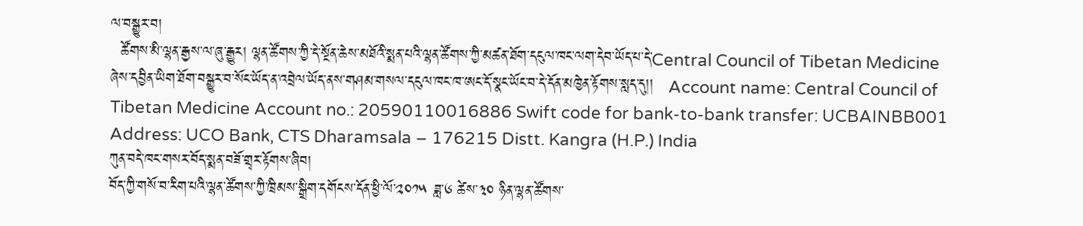ལ་བསྒྱུར་བ།
  ཚོགས་མི་ལྷན་རྒྱས་ལ་ཞུ་རྒྱུར། ལྷན་ཚོགས་ཀྱི་དེ་སྔོན་ཆེས་མཐོའི་སྨན་པའི་ལྷན་ཚོགས་ཀྱི་མཚན་ཐོག་དངུལ་ཁང་ལག་དེབ་ཡོད་པ་དེ་Central Council of Tibetan Medicine ཞེས་དབྱིན་ཡིག་ཐོག་བསྒྱུར་བ་སོང་ཡོད་ན་འབྲེལ་ཡོད་ནས་གཤམ་གསལ་དངུལ་ཁང་ཁ་ཨང་དོ་སྣང་ཡོང་བ་དེ་དོན་མཁྱེན་རྟོགས་སླད་དུ།།   Account name: Central Council of Tibetan Medicine Account no.: 20590110016886 Swift code for bank-to-bank transfer: UCBAINBB001 Address: UCO Bank, CTS Dharamsala – 176215 Distt. Kangra (H.P.) India
ཀུན་བདེ་ཁང་གསར་བོད་སྨན་བཟོ་གྲྭར་རྟོགས་ཞིབ།
བོད་ཀྱི་གསོ་བ་རིག་པའི་ལྷན་ཚོགས་ཀྱི་ཁྲིམས་སྒྲིག་དགོངས་དོན་ཕྱི་ལོ་༢༠༡༥ ཟླ་༦ ཚེས་༣༠ ཉིན་ལྷན་ཚོགས་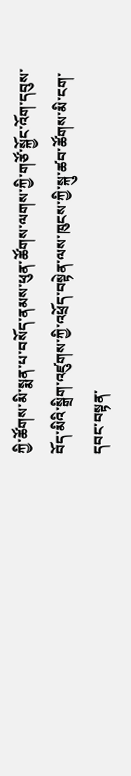ཀྱི་ཚོགས་མི་སྨན་པ་བསོད་ནམས་ཕུན་ཚོགས་ལགས་ཀྱི་གཙོ་སྐྱོང་འོག་དབུས་བོད་མིའི་སྒྲིག་འཛུགས་ཀྱི་འཕྲོད་བསྟེན་ལས་ཁུངས་ཀྱི་སྐུ་ཚབ་ཚོགས་མི་ངག་དབང་བསྟན་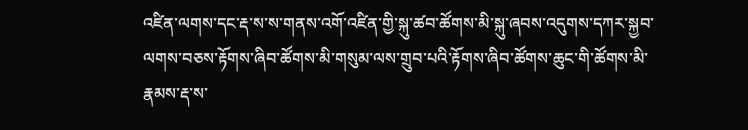འཛིན་ལགས་དང་རྡ་ས་ས་གནས་འགོ་འཛིན་གྱི་སྐུ་ཚབ་ཚོགས་མི་སྐུ་ཞབས་འདུགས་དཀར་སྐྱབ་ལགས་བཅས་རྟོགས་ཞིབ་ཚོགས་མི་གསུམ་ལས་གྲུབ་པའི་རྟོགས་ཞིབ་ཚོགས་ཆུང་གི་ཚོགས་མི་རྣམས་རྡ་ས་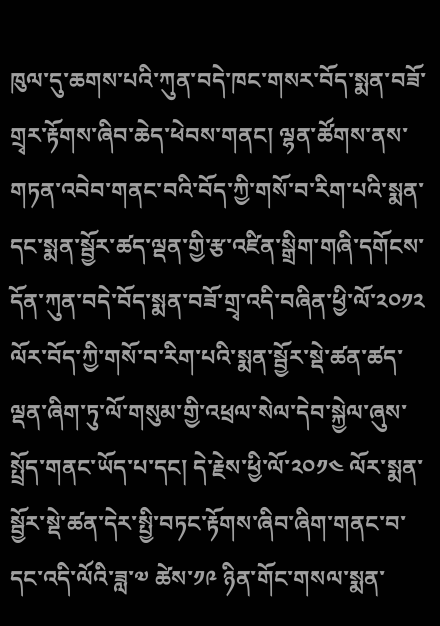ཁུལ་དུ་ཆགས་པའི་ཀུན་བདེ་ཁང་གསར་བོད་སྨན་བཟོ་གྲྭར་རྟོགས་ཞིབ་ཆེད་ཕེབས་གནང། ལྷན་ཚོགས་ནས་གཏན་འབེབ་གནང་བའི་བོད་ཀྱི་གསོ་བ་རིག་པའི་སྨན་དང་སྨན་སྦྱོར་ཚད་ལྡན་གྱི་རྩ་འཛིན་སྒྲིག་གཞི་དགོངས་དོན་ཀུན་བདེ་བོད་སྨན་བཟོ་གྲྭ་འདི་བཞིན་ཕྱི་ལོ་༢༠༡༢ ལོར་བོད་ཀྱི་གསོ་བ་རིག་པའི་སྨན་སྦྱོར་སྡེ་ཚན་ཚད་ལྡན་ཞིག་ཏུ་ལོ་གསུམ་གྱི་འཕྲལ་སེལ་དེབ་སྐྱེལ་ཞུས་སྤྲོད་གནང་ཡོད་པ་དང། དེ་རྗེས་ཕྱི་ལོ་༢༠༡༤ ལོར་སྨན་སྦྱོར་སྡེ་ཚན་དེར་སྤྱི་བཏང་རྟོགས་ཞིབ་ཞིག་གནང་བ་དང་འདི་ལོའི་ཟླ་༧ ཚེས་༡༩ ཉིན་གོང་གསལ་སྨན་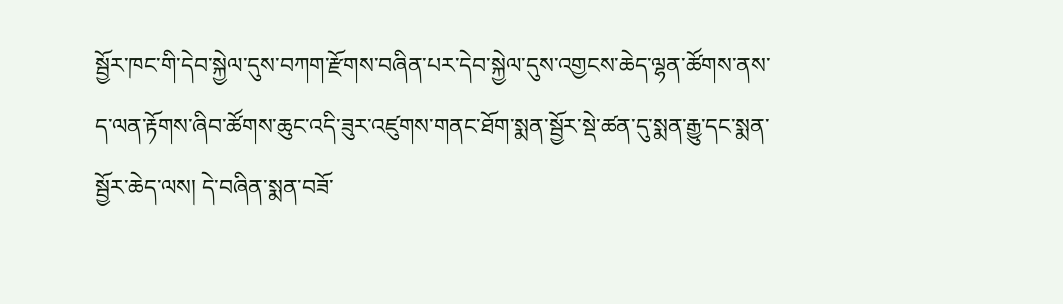སྦྱོར་ཁང་གི་དེབ་སྐྱེལ་དུས་བཀག་རྫོགས་བཞིན་པར་དེབ་སྐྱེལ་དུས་འགྱངས་ཆེད་ལྷན་ཚོགས་ནས་ད་ལན་རྟོགས་ཞིབ་ཚོགས་ཆུང་འདི་ཟུར་འཛུགས་གནང་ཐོག་སྨན་སྦྱོར་སྡེ་ཚན་དུ་སྨན་རྒྱུ་དང་སྨན་སྦྱོར་ཆེད་ལས། དེ་བཞིན་སྨན་བཟོ་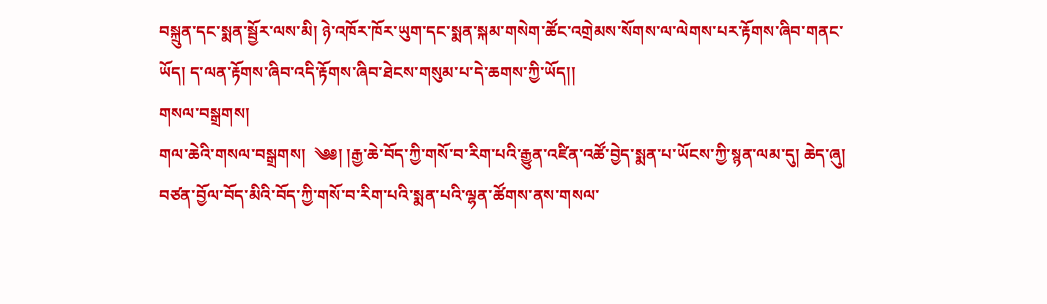བསྐྲུན་དང་སྨན་སྦྱོར་ལས་མི། ཉེ་འཁོར་ཁོར་ཡུག་དང་སྨན་སྐམ་གསེག་ཚོང་འགྲེམས་སོགས་ལ་ལེགས་པར་རྟོགས་ཞིབ་གནང་ཡོད། ད་ལན་རྟོགས་ཞིབ་འདི་རྟོགས་ཞིབ་ཐེངས་གསུམ་པ་དེ་ཆགས་ཀྱི་ཡོད།།
གསལ་བསྒྲགས།
གལ་ཆེའི་གསལ་བསྒྲགས།  ༄༅། །རྒྱ་ཆེ་བོད་ཀྱི་གསོ་བ་རིག་པའི་རྒྱུན་འཛིན་འཚོ་བྱེད་སྨན་པ་ཡོངས་ཀྱི་སྙན་ལམ་དུ། ཆེད་ཞུ། བཙན་བྱོལ་བོད་མིའི་བོད་ཀྱི་གསོ་བ་རིག་པའི་སྨན་པའི་ལྷན་ཚོགས་ནས་གསལ་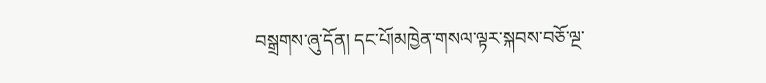བསྒྲགས་ཞུ་དོན། དང་པོ།མཁྱེན་གསལ་ལྟར་སྐབས་བཅོ་ལྔ་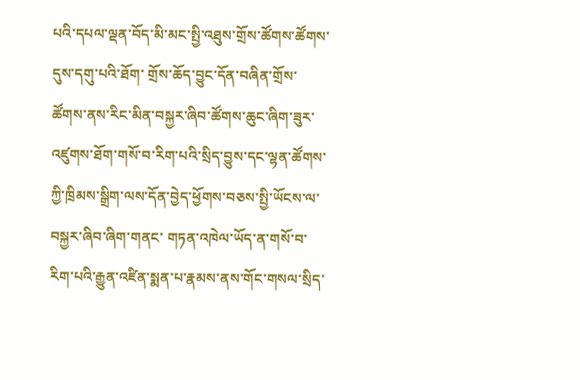པའི་དཔལ་ལྡན་བོད་མི་མང་སྤྱི་འཐུས་གྲོས་ཚོགས་ཚོགས་དུས་དགུ་པའི་ཐོག་ གྲོས་ཆོད་བྱུང་དོན་བཞིན་གྲོས་ཚོགས་ནས་རིང་མིན་བསྐྱར་ཞིབ་ཚོགས་ཆུང་ཞིག་ཟུར་འཛུགས་ཐོག་གསོ་བ་རིག་པའི་སྲིད་བྱུས་དང་ལྷན་ཚོགས་ཀྱི་ཁྲིམས་སྒྲིག་ལས་དོན་བྱེད་ཕྱོགས་བཅས་སྤྱི་ཡོངས་ལ་བསྐྱར་ཞིབ་ཞིག་གནང་ གཏན་འཁེལ་ཡོད་ན་གསོ་བ་རིག་པའི་རྒྱུན་འཛིན་སྨན་པ་རྣམས་ནས་གོང་གསལ་སྲིད་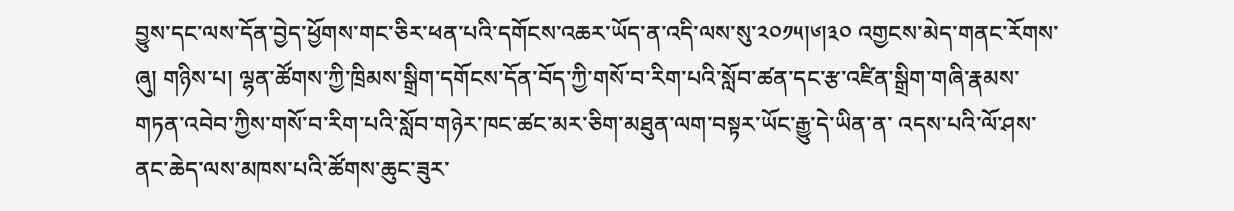བྱུས་དང་ལས་དོན་བྱེད་ཕྱོགས་གང་ཅིར་ཕན་པའི་དགོངས་འཆར་ཡོད་ན་འདི་ལས་སུ་༢༠༡༥།༦།༣༠ འགྱངས་མེད་གནང་རོགས་ཞུ། གཉིས་པ། ལྷན་ཚོགས་ཀྱི་ཁྲིམས་སྒྲིག་དགོངས་དོན་བོད་ཀྱི་གསོ་བ་རིག་པའི་སློབ་ཚན་དང་རྩ་འཛིན་སྒྲིག་གཞི་རྣམས་གཏན་འབེབ་ཀྱིས་གསོ་བ་རིག་པའི་སློབ་གཉེར་ཁང་ཚང་མར་ཅིག་མཐུན་ལག་བསྟར་ཡོང་རྒྱུ་དེ་ཡིན་ན་ འདས་པའི་ལོ་ཤས་ནང་ཆེད་ལས་མཁས་པའི་ཚོགས་ཆུང་ཟུར་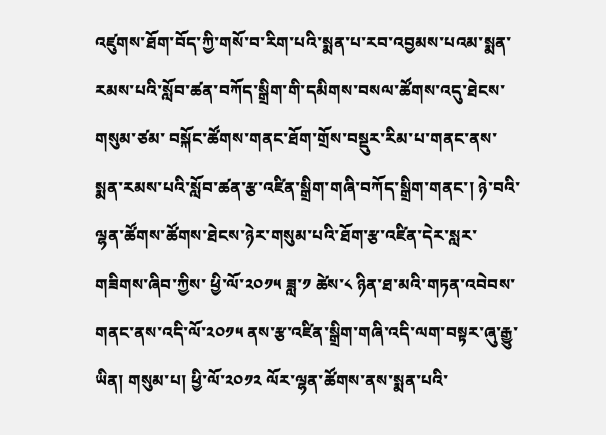འཛུགས་ཐོག་བོད་ཀྱི་གསོ་བ་རིག་པའི་སྨན་པ་རབ་འབྱམས་པའམ་སྨན་རམས་པའི་སློབ་ཚན་བཀོད་སྒྲིག་གི་དམིགས་བསལ་ཚོགས་འདུ་ཐེངས་གསུམ་ཙམ་ བསྐོང་ཚོགས་གནང་ཐོག་གྲོས་བསྡུར་རིམ་པ་གནང་ནས་སྨན་རམས་པའི་སློབ་ཚན་རྩ་འཛིན་སྒྲིག་གཞི་བཀོད་སྒྲིག་གནང་། ཉེ་བའི་ལྷན་ཚོགས་ཚོགས་ཐེངས་ཉེར་གསུམ་པའི་ཐོག་རྩ་འཛིན་དེར་སླར་གཟིགས་ཞིབ་ཀྱིས་ ཕྱི་ལོ་༢༠༡༥ ཟླ་༡ ཚེས་༨ ཉིན་ཐ་མའི་གཏན་འབེབས་གནང་ནས་འདི་ལོ་༢༠༡༥ ནས་རྩ་འཛིན་སྒྲིག་གཞི་འདི་ལག་བསྟར་ཞུ་རྒྱུ་ཡིན། གསུམ་པ། ཕྱི་ལོ་༢༠༡༢ ལོར་ལྷན་ཚོགས་ནས་སྨན་པའི་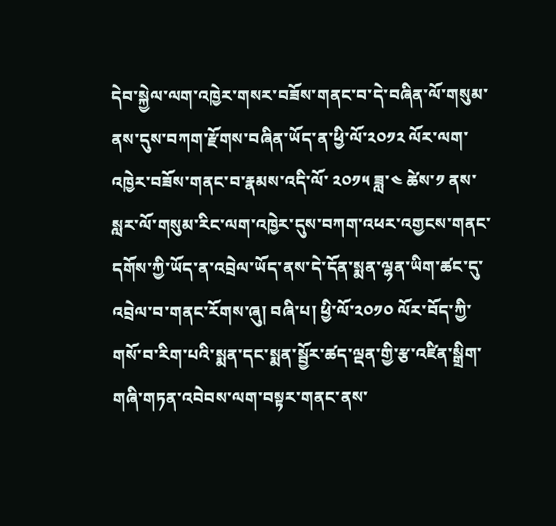དེབ་སྐྱེལ་ལག་འཁྱེར་གསར་བཟོས་གནང་བ་དེ་བཞིན་ལོ་གསུམ་ནས་དུས་བཀག་རྫོགས་བཞིན་ཡོད་ན་ཕྱི་ལོ་༢༠༡༢ ལོར་ལག་འཁྱེར་བཟོས་གནང་བ་རྣམས་འདི་ལོ་ ༢༠༡༥ ཟླ་༤ ཚེས་༡ ནས་སླར་ལོ་གསུམ་རིང་ལག་འཁྱེར་དུས་བཀག་འཕར་འགྱངས་གནང་དགོས་ཀྱི་ཡོད་ན་འབྲེལ་ཡོད་ནས་དེ་དོན་སྨན་ལྷན་ཡིག་ཚང་དུ་འབྲེལ་བ་གནང་རོགས་ཞུ། བཞི་པ། ཕྱི་ལོ་༢༠༡༠ ལོར་བོད་ཀྱི་གསོ་བ་རིག་པའི་སྨན་དང་སྨན་སྦྱོར་ཚད་ལྡན་གྱི་རྩ་འཛིན་སྒྲིག་གཞི་གཏན་འབེབས་ལག་བསྟར་གནང་ནས་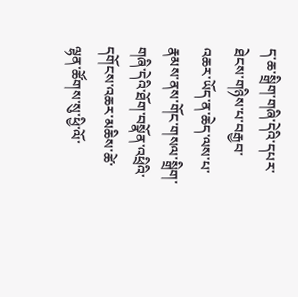ད་ཆ་སྒྲིག་གཞི་དེའི་དཔར་ཐེངས་གཉིས་པ་བརྒྱབ་འཆར་ཡོད་ན་ཆེད་ལས་པ་ རྣམས་ནས་གོང་གསལ་སྒྲིག་གཞི་དེའི་ཐོག་བསྣོན་འཕྲིའི་དགོངས་འཆར་མཆིས་ཚེ་ལྷན་ཚོགས་སུ་ཕྱི་ལོ་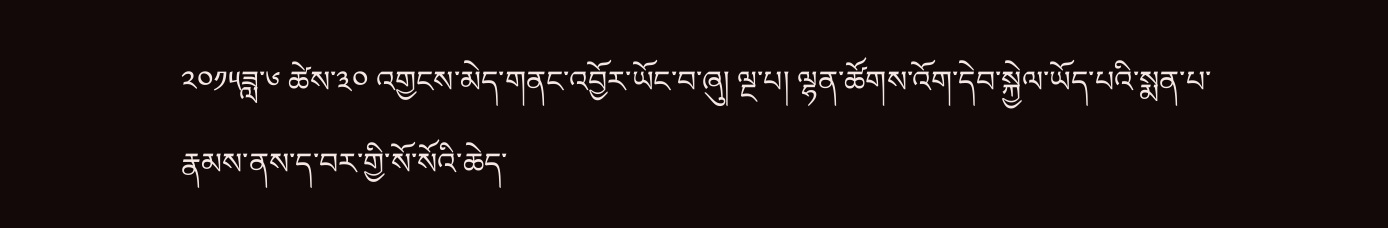༢༠༡༥ཟླ་༦ ཚེས་༣༠ འགྱངས་མེད་གནང་འབྱོར་ཡོང་བ་ཞུ། ལྔ་པ། ལྷན་ཚོགས་འོག་དེབ་སྐྱེལ་ཡོད་པའི་སྨན་པ་རྣམས་ནས་ད་བར་གྱི་སོ་སོའི་ཆེད་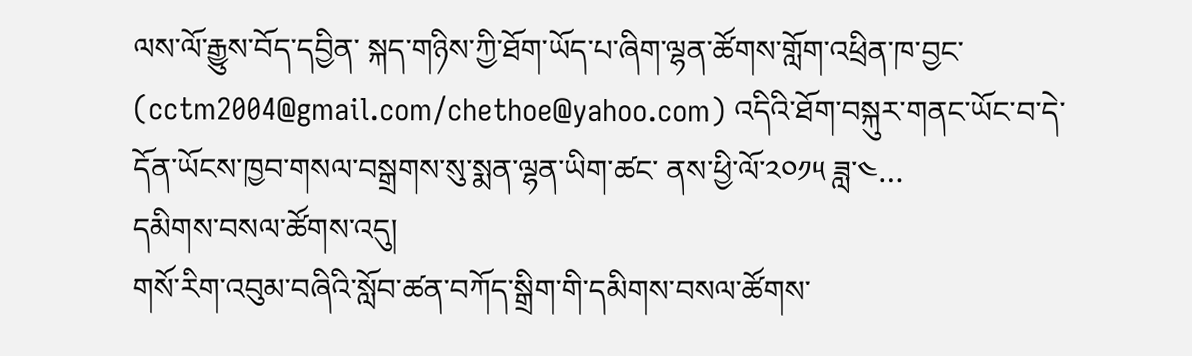ལས་ལོ་རྒྱུས་བོད་དབྱིན་ སྐད་གཉིས་ཀྱི་ཐོག་ཡོད་པ་ཞིག་ལྷན་ཚོགས་གློག་འཕྲིན་ཁ་བྱང་ (cctm2004@gmail.com/chethoe@yahoo.com) འདིའི་ཐོག་བསྐུར་གནང་ཡོང་བ་དེ་དོན་ཡོངས་ཁྱབ་གསལ་བསྒྲགས་སུ་སྨན་ལྷན་ཡིག་ཚང་ ནས་ཕྱི་ལོ་༢༠༡༥ ཟླ་༤…
དམིགས་བསལ་ཚོགས་འདུ།
གསོ་རིག་འབུམ་བཞིའི་སློབ་ཚན་བཀོད་སྒྲིག་གི་དམིགས་བསལ་ཚོགས་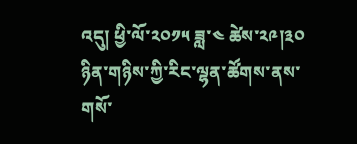འདུ། ཕྱི་ལོ་༢༠༡༥ ཟླ་༤ ཚེས་༢༩།༣༠ ཉིན་གཉིས་ཀྱི་རིང་ལྷན་ཚོགས་ནས་གསོ་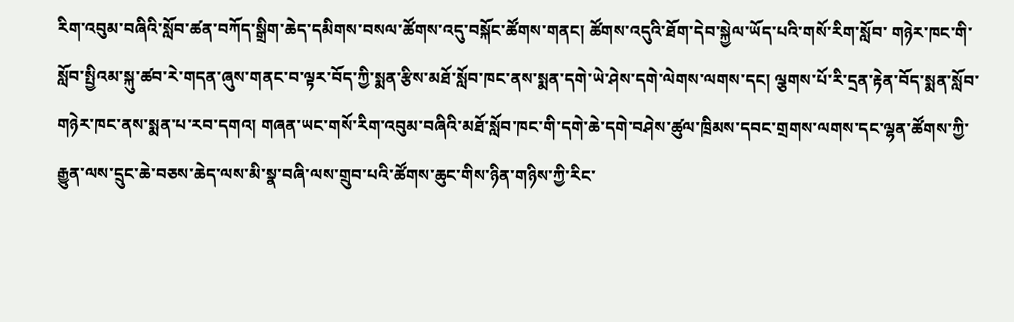རིག་འབུམ་བཞིའི་སློབ་ཚན་བཀོད་སྒྲིག་ཆེད་དམིགས་བསལ་ཚོགས་འདུ་བསྐོང་ཚོགས་གནང། ཚོགས་འདུའི་ཐོག་དེབ་སྐྱེལ་ཡོད་པའི་གསོ་རིག་སློབ་ གཉེར་ཁང་གི་སློབ་སྤྱིའམ་སྐུ་ཚབ་རེ་གདན་ཞུས་གནང་བ་ལྟར་བོད་ཀྱི་སྨན་རྩིས་མཐོ་སློབ་ཁང་ནས་སྨན་དགེ་ཡེ་ཤེས་དགེ་ལེགས་ལགས་དང། ལྕགས་པོ་རི་དྲན་རྟེན་བོད་སྨན་སློབ་གཉེར་ཁང་ནས་སྨན་པ་རབ་དགའ། གཞན་ཡང་གསོ་རིག་འབུམ་བཞིའི་མཐོ་སློབ་ཁང་གི་དགེ་ཆེ་དགེ་བཤེས་ཚུལ་ཁྲིམས་དབང་གྲགས་ལགས་དང་ལྷན་ཚོགས་ཀྱི་རྒྱུན་ལས་དྲུང་ཆེ་བཅས་ཆེད་ལས་མི་སྣ་བཞི་ལས་གྲུབ་པའི་ཚོགས་ཆུང་གིས་ཉིན་གཉིས་ཀྱི་རིང་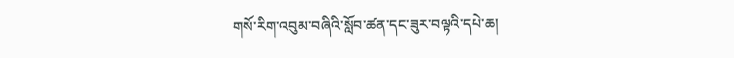གསོ་རིག་འབུམ་བཞིའི་སློབ་ཚན་དང་ཟུར་བལྟའི་དཔེ་ཆ།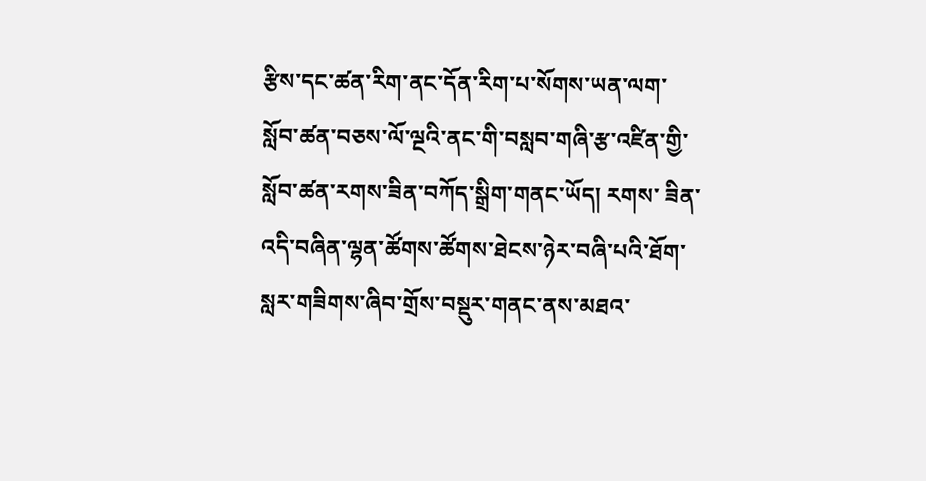རྩིས་དང་ཚན་རིག་ནང་དོན་རིག་པ་སོགས་ཡན་ལག་སློབ་ཚན་བཅས་ལོ་ལྔའི་ནང་གི་བསླབ་གཞི་རྩ་འཛིན་གྱི་སློབ་ཚན་རགས་ཟིན་བཀོད་སྒྲིག་གནང་ཡོད། རགས་ ཟིན་འདི་བཞིན་ལྷན་ཚོགས་ཚོགས་ཐེངས་ཉེར་བཞི་པའི་ཐོག་སླར་གཟིགས་ཞིབ་གྲོས་བསྡུར་གནང་ནས་མཐའ་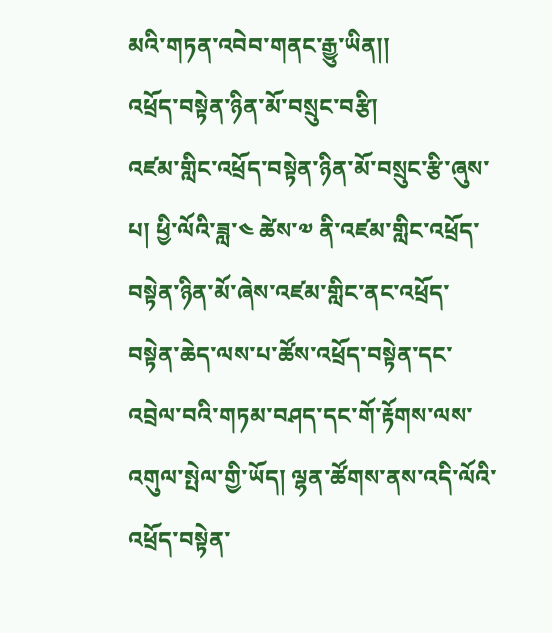མའི་གཏན་འབེབ་གནང་རྒྱུ་ཡིན།།
འཕྲོད་བསྟེན་ཉིན་མོ་བསྲུང་བརྩི།
འཛམ་གླིང་འཕྲོད་བསྟེན་ཉིན་མོ་བསྲུང་རྩི་ཞུས་པ། ཕྱི་ལོའི་ཟླ་༤ ཚེས་༧ ནི་འཛམ་གླིང་འཕྲོད་བསྟེན་ཉིན་མོ་ཞེས་འཛམ་གླིང་ནང་འཕྲོད་བསྟེན་ཆེད་ལས་པ་ཚོས་འཕྲོད་བསྟེན་དང་འབྲེལ་བའི་གཏམ་བཤད་དང་གོ་རྟོགས་ལས་འགུལ་སྤེལ་གྱི་ཡོད། ལྷན་ཚོགས་ནས་འདི་ལོའི་ འཕྲོད་བསྟེན་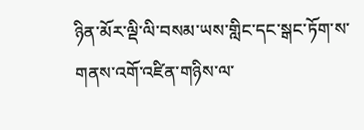ཉིན་མོར་ལྡི་ལི་བསམ་ཡས་གླིང་དང་སྒང་ཏོག་ས་གནས་འགོ་འཛིན་གཉིས་ལ་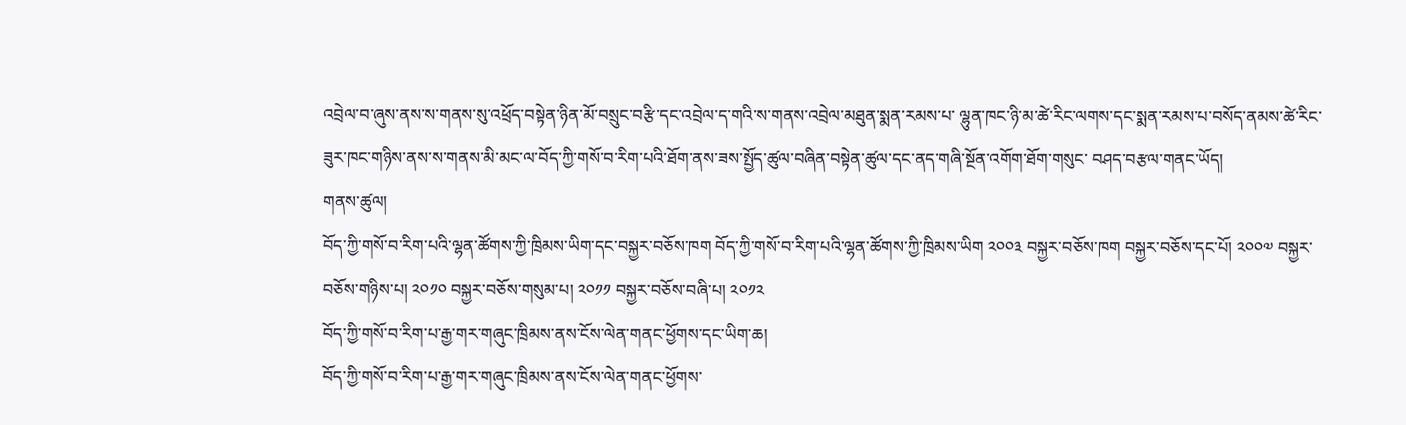འབྲེལ་བ་ཞུས་ནས་ས་གནས་སུ་འཕྲོད་བསྟེན་ཉིན་མོ་བསྲུང་བརྩི་དང་འབྲེལ་ད་གའི་ས་གནས་འབྲེལ་མཐུན་སྨན་རམས་པ་ ལྷུན་ཁང་ཉི་མ་ཚེ་རིང་ལགས་དང་སྨན་རམས་པ་བསོད་ནམས་ཚེ་རིང་ཟུར་ཁང་གཉིས་ནས་ས་གནས་མི་མང་ལ་བོད་ཀྱི་གསོ་བ་རིག་པའི་ཐོག་ནས་ཟས་སྤྱོད་ཚུལ་བཞིན་བསྟེན་ཚུལ་དང་ནད་གཞི་སྔོན་འགོག་ཐོག་གསུང་ བཤད་བརྩལ་གནང་ཡོད།
གནས་ཚུལ།
བོད་ཀྱི་གསོ་བ་རིག་པའི་ལྷན་ཚོགས་ཀྱི་ཁྲིམས་ཡིག་དང་བསྐྱར་བཅོས་ཁག བོད་ཀྱི་གསོ་བ་རིག་པའི་ལྷན་ཚོགས་ཀྱི་ཁྲིམས་ཡིག ༢༠༠༣ བསྐྱར་བཅོས་ཁག བསྐྱར་བཅོས་དང་པོ། ༢༠༠༧ བསྐྱར་བཅོས་གཉིས་པ། ༢༠༡༠ བསྐྱར་བཅོས་གསུམ་པ། ༢༠༡༡ བསྐྱར་བཅོས་བཞི་པ། ༢༠༡༢
བོད་ཀྱི་གསོ་བ་རིག་པ་རྒྱ་གར་གཞུང་ཁྲིམས་ནས་ངོས་ལེན་གནང་ཕྱོགས་དང་ཡིག་ཆ།
བོད་ཀྱི་གསོ་བ་རིག་པ་རྒྱ་གར་གཞུང་ཁྲིམས་ནས་ངོས་ལེན་གནང་ཕྱོགས་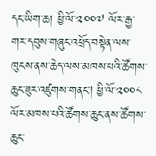དང་ཡིག་ཆ། ཕྱི་ལོ་༢༠༠༧ ལོར་རྒྱ་གར་དབུས་གཞུང་འཕྲོད་བསྟེན་ལས་ཁུངས་ནས་ཆེད་ལས་མཁས་པའི་ཚོགས་ཆུང་ཟུར་འཛུགས་གནང། ཕྱི་ལོ་༢༠༠༨ ལོར་མཁས་པའི་ཚོགས་ཆུང་ནས་ཚོགས་ཆུང་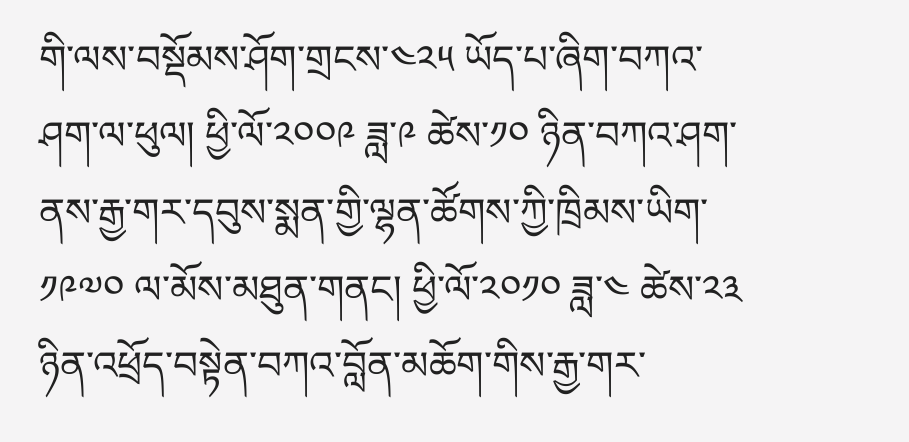གི་ལས་བསྡོམས་ཤོག་གྲངས་༤༢༥ ཡོད་པ་ཞིག་བཀའ་ཤག་ལ་ཕུལ། ཕྱི་ལོ་༢༠༠༩ ཟླ་༩ ཚེས་༡༠ ཉིན་བཀའ་ཤག་ནས་རྒྱ་གར་དབུས་སྨན་གྱི་ལྷན་ཚོགས་ཀྱི་ཁྲིམས་ཡིག་༡༩༧༠ ལ་མོས་མཐུན་གནང། ཕྱི་ལོ་༢༠༡༠ ཟླ་༤ ཚེས་༢༣ ཉིན་འཕྲོད་བསྟེན་བཀའ་བློན་མཆོག་གིས་རྒྱ་གར་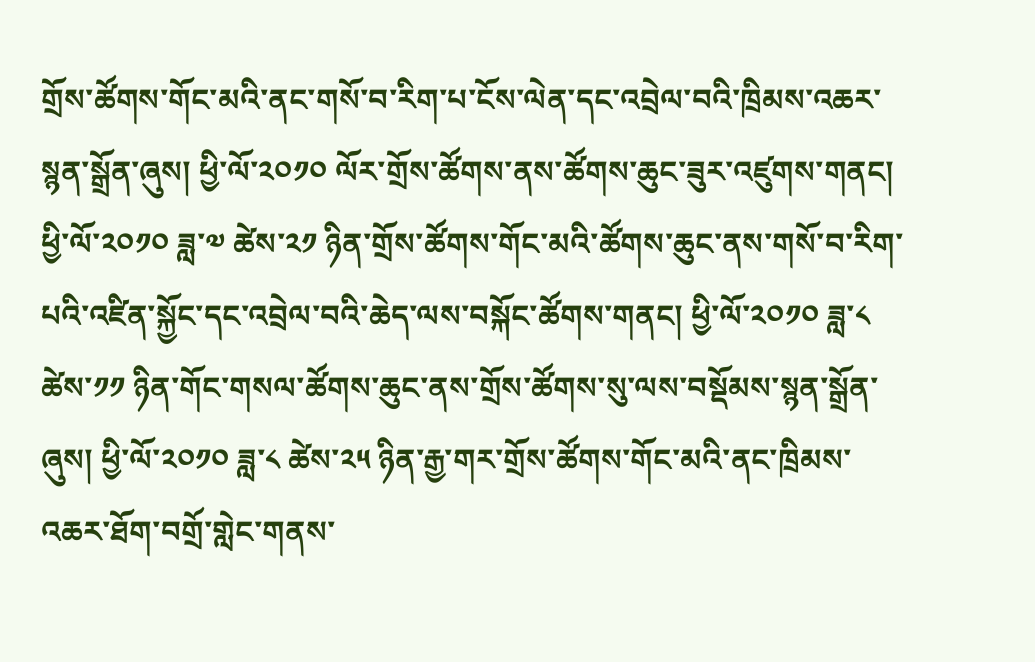གྲོས་ཚོགས་གོང་མའི་ནང་གསོ་བ་རིག་པ་ངོས་ལེན་དང་འབྲེལ་བའི་ཁྲིམས་འཆར་སྙན་སྒྲོན་ཞུས། ཕྱི་ལོ་༢༠༡༠ ལོར་གྲོས་ཚོགས་ནས་ཚོགས་ཆུང་ཟུར་འཛུགས་གནང། ཕྱི་ལོ་༢༠༡༠ ཟླ་༧ ཚེས་༢༡ ཉིན་གྲོས་ཚོགས་གོང་མའི་ཚོགས་ཆུང་ནས་གསོ་བ་རིག་པའི་འཛིན་སྐྱོང་དང་འབྲེལ་བའི་ཆེད་ལས་བསྐོང་ཚོགས་གནང། ཕྱི་ལོ་༢༠༡༠ ཟླ་༨ ཚེས་༡༡ ཉིན་གོང་གསལ་ཚོགས་ཆུང་ནས་གྲོས་ཚོགས་སུ་ལས་བསྡོམས་སྙན་སྒྲོན་ཞུས། ཕྱི་ལོ་༢༠༡༠ ཟླ་༨ ཚེས་༢༥ ཉིན་རྒྱ་གར་གྲོས་ཚོགས་གོང་མའི་ནང་ཁྲིམས་འཆར་ཐོག་བགྲོ་གླེང་གནས་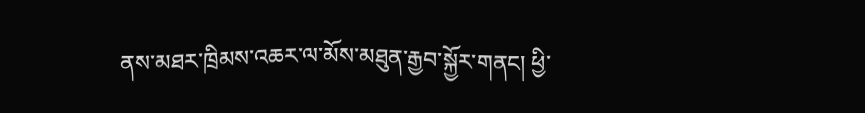ནས་མཐར་ཁྲིམས་འཆར་ལ་མོས་མཐུན་རྒྱབ་སྐྱོར་གནང། ཕྱི་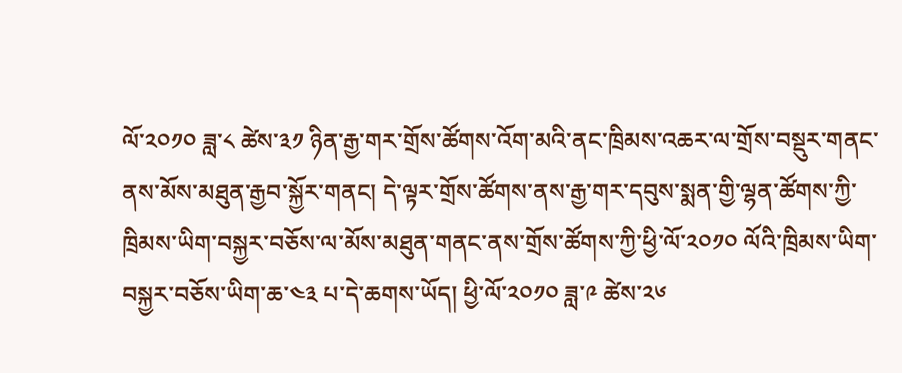ལོ་༢༠༡༠ ཟླ་༨ ཚེས་༣༡ ཉིན་རྒྱ་གར་གྲོས་ཚོགས་འོག་མའི་ནང་ཁྲིམས་འཆར་ལ་གྲོས་བསྡུར་གནང་ནས་མོས་མཐུན་རྒྱབ་སྐྱོར་གནང། དེ་ལྟར་གྲོས་ཚོགས་ནས་རྒྱ་གར་དབུས་སྨན་གྱི་ལྷན་ཚོགས་ཀྱི་ཁྲིམས་ཡིག་བསྐྱར་བཅོས་ལ་མོས་མཐུན་གནང་ནས་གྲོས་ཚོགས་ཀྱི་ཕྱི་ལོ་༢༠༡༠ ལོའི་ཁྲིམས་ཡིག་བསྐྱར་བཅོས་ཡིག་ཆ་༤༣ པ་དེ་ཆགས་ཡོད། ཕྱི་ལོ་༢༠༡༠ ཟླ་༩ ཚེས་༢༦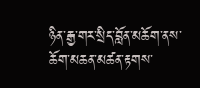ཉིན་རྒྱ་གར་སྲིད་བློན་མཆོག་ནས་ཆོག་མཆན་མཚན་རྟགས་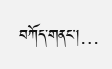བཀོད་གནང།…